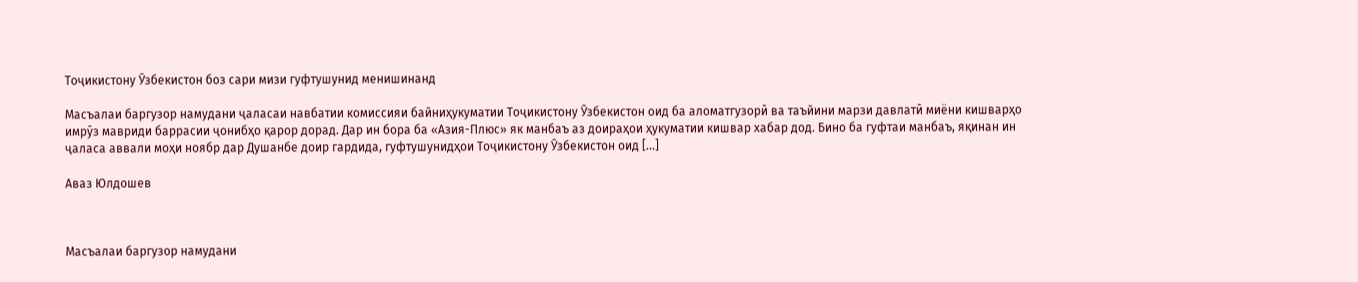Тоҷикистону Ӯзбекистон боз сари мизи гуфтушунид менишинанд

Масъалаи баргузор намудани ҷаласаи навбатии комиссияи байниҳукуматии Тоҷикистону Ӯзбекистон оид ба аломатгузорӣ ва таъйини марзи давлатӣ миёни кишварҳо имрӯз мавриди баррасии ҷонибҳо қарор дорад. Дар ин бора ба «Азия-Плюс» як манбаъ аз доираҳои ҳукуматии кишвар хабар дод. Бино ба гуфтаи манбаъ, яқинан ин ҷаласа аввали моҳи ноябр дар Душанбе доир гардида, гуфтушунидҳои Тоҷикистону Ӯзбекистон оид […]

Аваз Юлдошев



Масъалаи баргузор намудани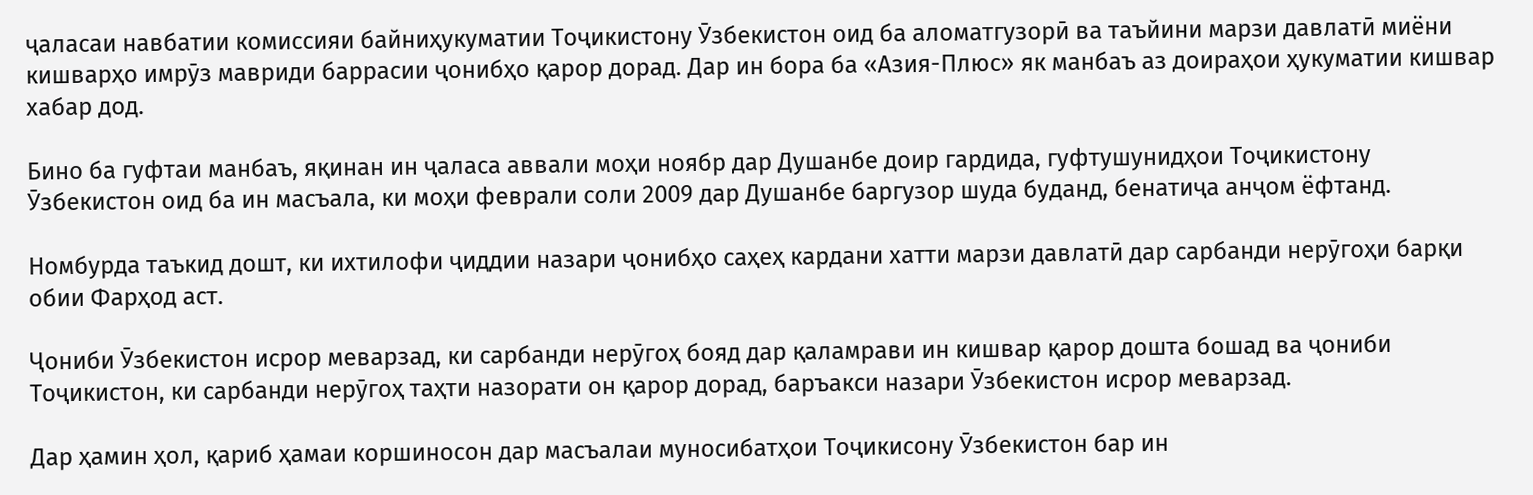ҷаласаи навбатии комиссияи байниҳукуматии Тоҷикистону Ӯзбекистон оид ба аломатгузорӣ ва таъйини марзи давлатӣ миёни кишварҳо имрӯз мавриди баррасии ҷонибҳо қарор дорад. Дар ин бора ба «Азия-Плюс» як манбаъ аз доираҳои ҳукуматии кишвар хабар дод.

Бино ба гуфтаи манбаъ, яқинан ин ҷаласа аввали моҳи ноябр дар Душанбе доир гардида, гуфтушунидҳои Тоҷикистону Ӯзбекистон оид ба ин масъала, ки моҳи феврали соли 2009 дар Душанбе баргузор шуда буданд, бенатиҷа анҷом ёфтанд.

Номбурда таъкид дошт, ки ихтилофи ҷиддии назари ҷонибҳо саҳеҳ кардани хатти марзи давлатӣ дар сарбанди нерӯгоҳи барқи обии Фарҳод аст.

Ҷониби Ӯзбекистон исрор меварзад, ки сарбанди нерӯгоҳ бояд дар қаламрави ин кишвар қарор дошта бошад ва ҷониби Тоҷикистон, ки сарбанди нерӯгоҳ таҳти назорати он қарор дорад, баръакси назари Ӯзбекистон исрор меварзад.

Дар ҳамин ҳол, қариб ҳамаи коршиносон дар масъалаи муносибатҳои Тоҷикисону Ӯзбекистон бар ин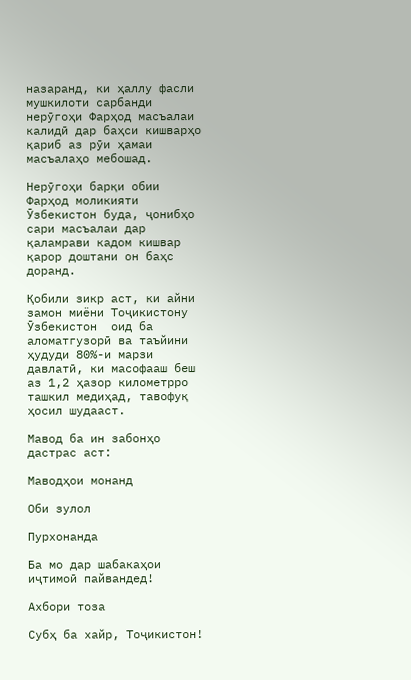назаранд, ки ҳаллу фасли мушкилоти сарбанди нерӯгоҳи Фарҳод масъалаи калидӣ дар баҳси кишварҳо қариб аз рӯи ҳамаи масъалаҳо мебошад.

Нерӯгоҳи барқи обии Фарҳод моликияти Ӯзбекистон буда, ҷонибҳо сари масъалаи дар қаламрави кадом кишвар қарор доштани он баҳс доранд.

Қобили зикр аст, ки айни замон миёни Тоҷикистону Ӯзбекистон  оид ба аломатгузорӣ ва таъйини ҳудуди 80%-и марзи давлатӣ, ки масофааш беш аз 1,2 ҳазор километрро ташкил медиҳад, тавофуқ ҳосил шудааст.

Мавод ба ин забонҳо дастрас аст:

Маводҳои монанд

Оби зулол

Пурхонанда

Ба мо дар шабакаҳои иҷтимоӣ пайвандед!

Ахбори тоза

Субҳ ба хайр, Тоҷикистон!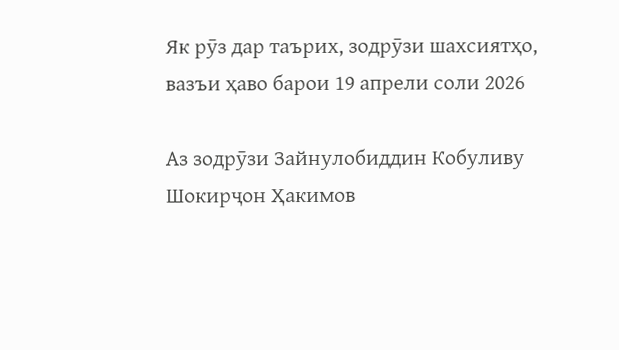Як рӯз дар таърих, зодрӯзи шахсиятҳо, вазъи ҳаво барои 19 апрели соли 2026

Аз зодрӯзи Зайнулобиддин Кобуливу Шокирҷон Ҳакимов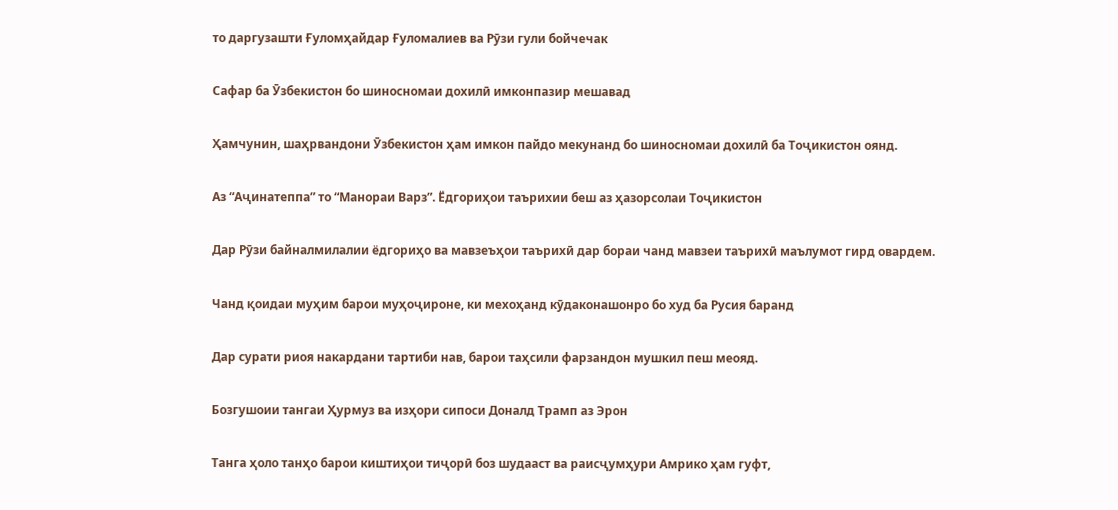то даргузашти Ғуломҳайдар Ғуломалиев ва Рӯзи гули бойчечак

Сафар ба Ӯзбекистон бо шиносномаи дохилӣ имконпазир мешавад

Ҳамчунин, шаҳрвандони Ӯзбекистон ҳам имкон пайдо мекунанд бо шиносномаи дохилӣ ба Тоҷикистон оянд.

Аз “Аҷинатеппа” то “Манораи Варз”. Ёдгориҳои таърихии беш аз ҳазорсолаи Тоҷикистон

Дар Рӯзи байналмилалии ёдгориҳо ва мавзеъҳои таърихӣ дар бораи чанд мавзеи таърихӣ маълумот гирд овардем.

Чанд қоидаи муҳим барои муҳоҷироне, ки мехоҳанд кӯдаконашонро бо худ ба Русия баранд

Дар сурати риоя накардани тартиби нав, барои таҳсили фарзандон мушкил пеш меояд.

Бозгушоии тангаи Ҳурмуз ва изҳори сипоси Доналд Трамп аз Эрон

Танга ҳоло танҳо барои киштиҳои тиҷорӣ боз шудааст ва раисҷумҳури Амрико ҳам гуфт,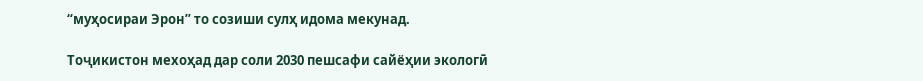“муҳосираи Эрон” то созиши сулҳ идома мекунад.

Тоҷикистон мехоҳад дар соли 2030 пешсафи сайёҳии экологӣ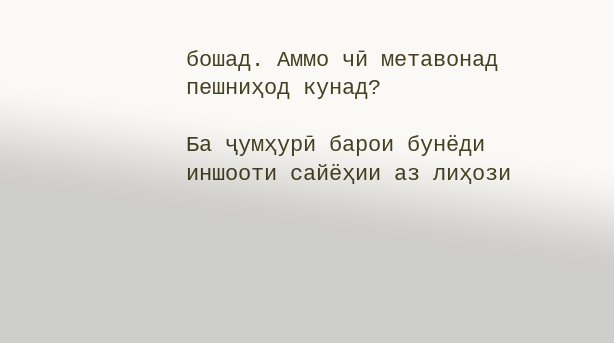бошад. Аммо чӣ метавонад пешниҳод кунад?

Ба ҷумҳурӣ барои бунёди иншооти сайёҳии аз лиҳози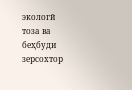экологӣ тоза ва беҳбуди зерсохтор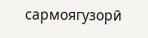сармоягузорӣ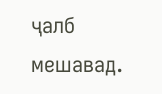ҷалб мешавад.